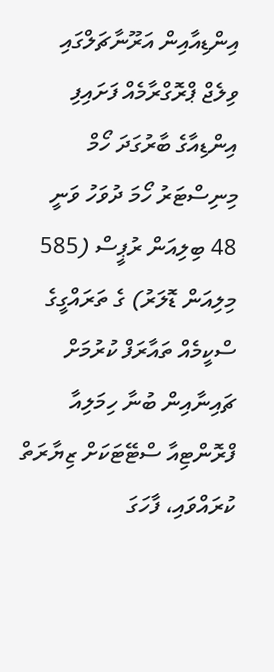އިންޑިއާއިން އަރޫނާޗަލްގައި ވިލެޖް ޕްރޮގްރާމެއް ފަށައިފި
އިންޑިއާގެ ބާރުގަދަ ހޯމް މިނިސްޓަރު ހޯމަ ދުވަހު ވަނީ 48 ބިލިއަން ރުޕީސް (585 މިލިއަން ޑޮލަރު) ގެ ތަރައްގީގެ ސްކީމެއް ތައާރަފް ކުރުމަށް ޗައިނާއިން ބުނާ ހިމަލިއާ ފްރޮންޓިއާ ސްޓޭޓަކަށް ޒިޔާރަތް ކުރައްވައި، ފާހަގަ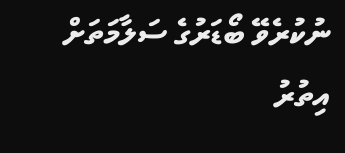ނުކުރެވޭ ބޯޑަރުގެ ސަލާމަތަށް އިތުރު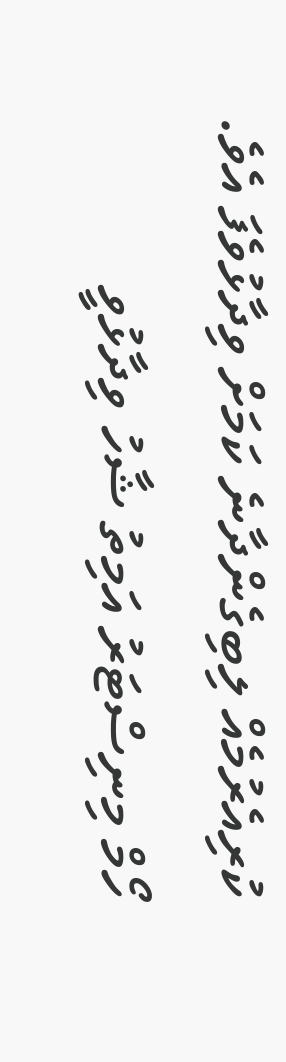ކުރިއެރުމެއް ލިބިގެންދާނެ ކަމަށް ވިދާޅުވެފަ އެވެ.
ހޯމް މިނިސްޓަރު އަމިތު ޝާހު ވިދާޅުވީ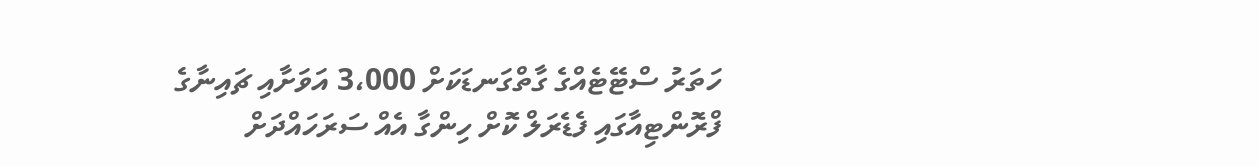ހަތަރު ސްޓޭޓެއްގެ ގާތްގަނޑަކަށް 3،000 އަވަށާއި ޗައިނާގެ ފްރޮންޓިއާގައި ފެޑެރަލް ކޮށް ހިންގާ އެއް ސަރަހައްދަށް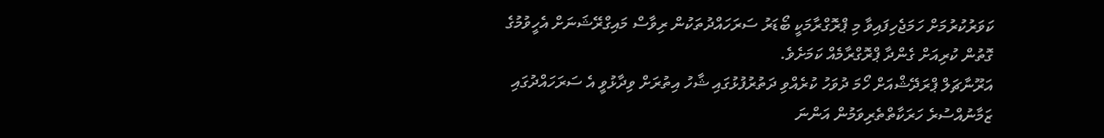ކަވަރުކުރުމަށް ހަމަޖެހިފައިވާ މި ޕްރޮގްރާމަކީ ބޯޑަރު ސަރަހައްދުތަކުން ރިވާސް މައިގްރޭޝަނަށް އެހީވުމުގެ ގޮތުން ކުރިއަށް ގެންދާ ޕްރޮގްރާމެއް ކަމަށެވެ.
އަރޫނާޗަލް ޕްރަދޭޝްއަށް ހޯމަ ދުވަހު ކުރެއްވި ދަތުރުފުޅުގައި ޝާހު އިތުރަށް ވިދާޅުވީ އެ ސަރަހައްދުގައި ޒަމާނުއްސުރެ ހަރަކާތްތެރިވަމުން އަންނަ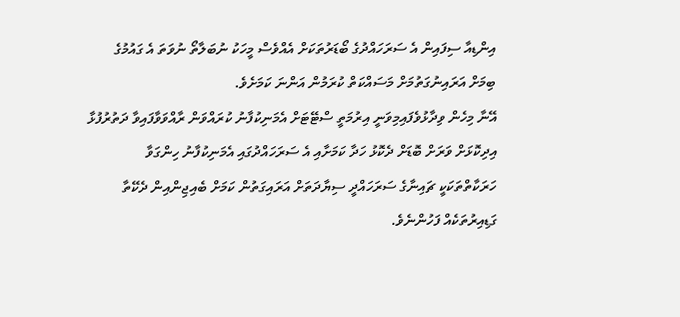އިންޑިއާ ސިފައިން އެ ސަރަހައްދުގެ ބޯޑަރުތަކަށް އެއްވެސް މީހަކު ނުބަލާތޯ ނުވަތަ އެ ގައުމުގެ ބިމަށް އަރައިނުގަތުމަށް މަސައްކަތް ކުރަމުން އަންނަ ކަމަށެވެ.
އޭނާ މިހެން ވިދާޅުވެފައިމިވަނީ އިރުމަތީ ސްޓޭޓަށް އެމަނިކުފާނު ކުރައްވަން ރާއްވަވާފައިވާ ދަތުރުފުޅާ އިދިކޮޅަށް ވަރަށް ބޮޑަށް ދެކޮޅު ހަދާ ކަމަށާއި އެ ސަރަހައްދުގައި އެމަނިކުފާނު ހިންގަވާ ހަރަކާތްތަކަކީ ޗައިނާގެ ސަރަހައްދީ ސިޔާދަތަށް އަރައިގަތުން ކަމަށް ބެއިޖިންއިން ދެކޭތާ ގަޑިއިރުތަކެއް ފަހުންނެވެ.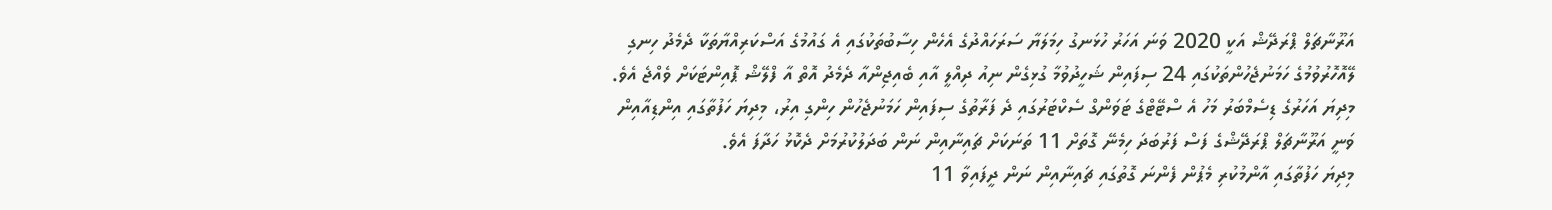އަރޫނާޗަލް ޕްރަދޭޝް އަކީ 2020 ވަނަ އަހަރު ހުޅަނގު ހިމަލަޔާ ސަރަހައްދުގެ އެހެން ހިސާބުތަކުގައި އެ ގައުމުގެ އަސްކަރިއްޔާތަކާ ދެމެދު ހިނގި ލޭއޮހޮރުވުމުގެ ހަމަނުޖެހުންތަކުގައި 24 ސިފައިން ޝަހީދުވުމާ ގުޅިގެން ނިއު ދިއްލީ އާއި ބެއިޖިންއާ ދެމެދު އޮތް އާ ފްލޭޝް ޕޮއިންޓަކަށް ވެއްޖެ އެވެ.
މިދިޔަ އަހަރުގެ ޑިސެމްބަރު މަހު އެ ސްޓޭޓްގެ ޓަވަންގް ސެކްޓަރުގައި ދެ ފަރާތުގެ ސިފައިން ހަމަނުޖެހުން ހިންގި އިރު، މިދިޔަ ހަފުތާގައި އިންޑިއާއިން ވަނީ އަރޫނާޗަލް ޕްރަދޭޝްގެ ފަސް ފަރުބަދަ ހިމެނޭ ގޮތަށް 11 ތަނަކަށް ޗައިނާއިން ނަން ބަދަލުކުރުމަށް ދެކޮޅު ހަދާފަ އެވެ.
މިދިޔަ ހަފުތާގައި އާންމުކުރި މެޕުން ފެންނަ ގޮތުގައި ޗައިނާއިން ނަން ދީފައިވާ 11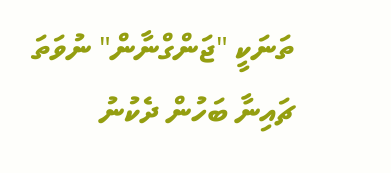ތަނަކީ "ޖަންގްނާން" ނުވަތަ ޗައިނާ ބަހުން ދެކުނު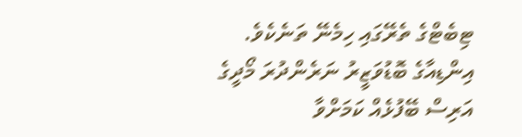ޓިބެޓްގެ ތެރޭގައި ހިމެނޭ ތަނެކެވެ.
އިންޑިއާގެ ބޮޑުވަޒީރު ނަރެންދުރަ މޯދީގެ އަރިސް ބޭފުޅެއް ކަމަށްވާ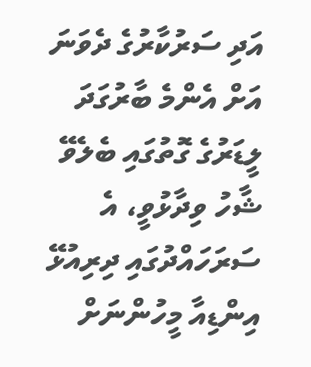އަދި ސަރުކާރުގެ ދެވަނަ އަށް އެންމެ ބާރުގަދަ ލީޑަރުގެ ގޮތުގައި ބެލެވޭ ޝާހު ވިދާޅުވީ، އެ ސަރަހައްދުގައި ދިރިއުޅޭ އިންޑިއާ މީހުންނަށް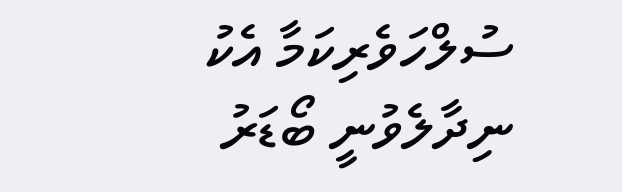ސުލްހަވެރިކަމާ އެކު ނިދާލެވުނީ ބޯޑަރު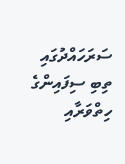ސަރަހައްދުގައި ތިބި ސިފައިންގެ ހިތްވަރާއި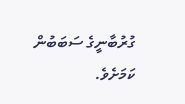ގުރުބާނީގެ ސަބަބުން ކަމަށެވެ.